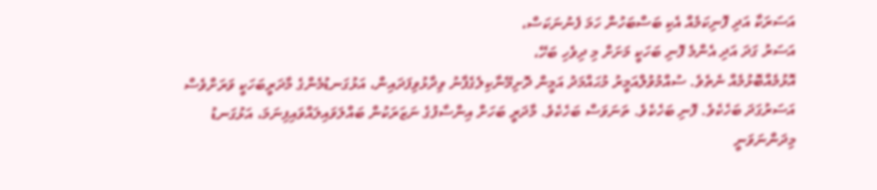އަސަރަކާ އަދި ފޮނިކަމެއް އެކި ބަސްބަހުން ހަމަ ފެނުނަކަސް،
އަސަރު ގަދަ އަދި އެންމެ ފޮނި ބަހަކީ މަށަށް މި ދިވެހި ބަހޭ،
އޮޅުމެއްބޮޅުމެއް ނެތެވެ. ސުއްމުވުލްއަމީރު މުޙައްމަދު އަމީން ދޮށިމޭނާކިލެގެފާނު ވިދާޅުވިފަދައިން، އަޅުގަނޑުމެންގެ މާދަރީބަހަކީ ވަރަށްވެސް އަސަރުގަދަ ބަހެކެވެ. ފޮނި ބަހެކެވެ. ތަނަވަސް ބަހެކެވެ. މާދަރީ ބަހަށް އިންސާފުގެ ނަޒަރަކުން ބައްލަވައިލައްވައިފިނަމަ، އަޅުގަނޑު މިދަންނަވަނީ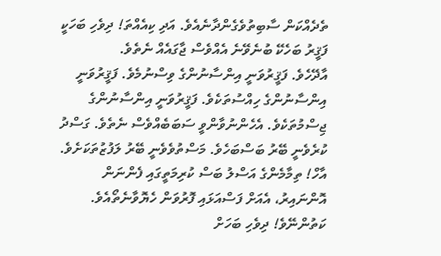ތެދެއްކަން ސާބިތުވެގެންދާނެއެވެ. އަދި ކިއެއްތަ! ދިވެހި ބަހަކީ ފަޤީރު ބަހެކޭ ބުނެވޭނެ އެއްވެސް ޖާގައެއް ނެތެވެ.
އާދޭހެވެ. ފަޤީރުވަނީ އިންސާނުންގެ ވިސްނުމެވެ. ފަޤީރުވަނީ އިންސާނުންގެ ހިއްސުތަކެވެ. ފަޤީރުވަނީ އިންސާނުންގެ ޖިސްމުތަކެވެ. އެހެންނުވާންވީ ސަބަބެއްވެސް ނެތެވެ. ގަސްދު ކުރެވެނީ ބޭރު ބަސްބަހެވެ. މަސްތުވެވެނީ ބޭރު ލަފުޒުތަކަށެވެ. އާހް! ތިމާމެންގެ އަސްލު ބަސް ކުރިމަތީގައި ފެންނަން އޮންނައިރު، އެއަށް ފަސްއަޅައި ފޮރުވަން ހެޔޮވާނެތޯއެވެ.
ކަތުންނޭވެ! ދިވެހި ބަހަށް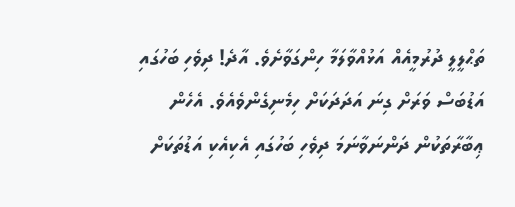ތަޙްލީލީ ދުރުމީއެއް އަޅުއްވާލަމާ ހިންގަވާށެވެ. އާދެ! ދިވެހި ބަހުގައި އަޑުބަސް ވަރަށް ގިނަ އަދަދަކަށް ހިމެނިގެންވެއެވެ. އެހެން ޢިބާރާތަކުން ދަންނަވާނަމަ ދިވެހި ބަހުގައި އެކިއެކި އަޑުތަކަށް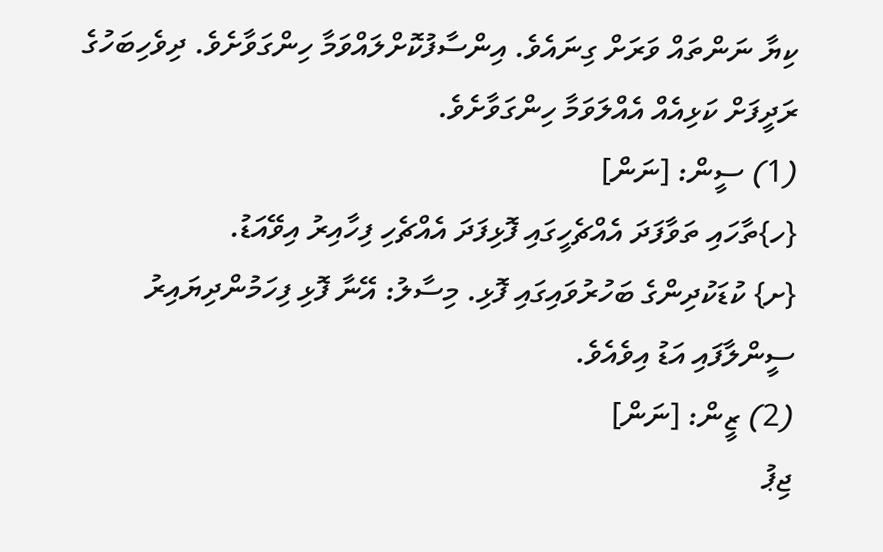ކިޔާ ނަންތައް ވަރަށް ގިނައެވެ. އިންސާފުކޮށްލައްވަމާ ހިންގަވާށެވެ. ދިވެހިބަހުގެ ރަދީފަށް ކަޅިއެއް އެއްލަވަމާ ހިންގަވާށެވެ.
(1) ސީން: [ނަން]
{ހ}ތާހައި ތަވާފަދަ އެއްޗެހީގައި ފޮޅިފަދަ އެއްޗެހި ފިހާއިރު އިވޭއަޑު.
{ށ} ކުޑަކުދިންގެ ބަހުރުވައިގައި ފޮޅި. މިސާލު: އޭނާ ފޮޅި ފިހަމުންދިޔައިރު ސީންލާފައި އަޑު އިވެއެވެ.
(2) ޒީން: [ނަން]
ޖިޕު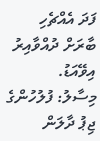ފަދަ އެއްޗެހި ބާރަށް ދުއްވާއިރު އިވޭއަޑު.
މިސާލު: ފުލުހުންގެ ޖިޕު ދާލަން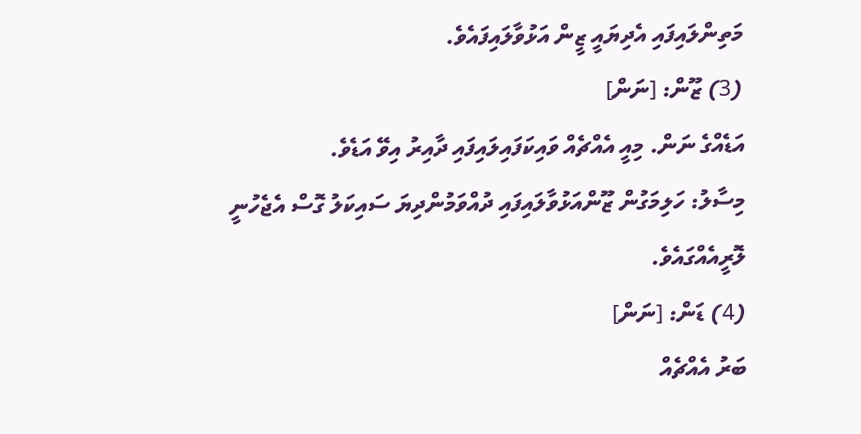މަތިންލައިފައި އެދިޔައީ ޒީން އަޅުވާލައިފައެވެ.
(3) ޒޫން: [ނަން]
އަޑެއްގެ ނަން. މިއީ އެއްޗެއް ވައިކަފައިލައިފައި ދާއިރު އިވޭ އަޑެވެ.
މިސާލު: ހަލިމަގުން ޒޫންއަޅުވާލައިފައި ދުއްވަމުންދިޔަ ސައިކަލު ގޮސް އެޖެހުނީ ލޮރީއެއްގައެވެ.
(4) ޑަން: [ނަން]
ބަރު އެއްޗެއް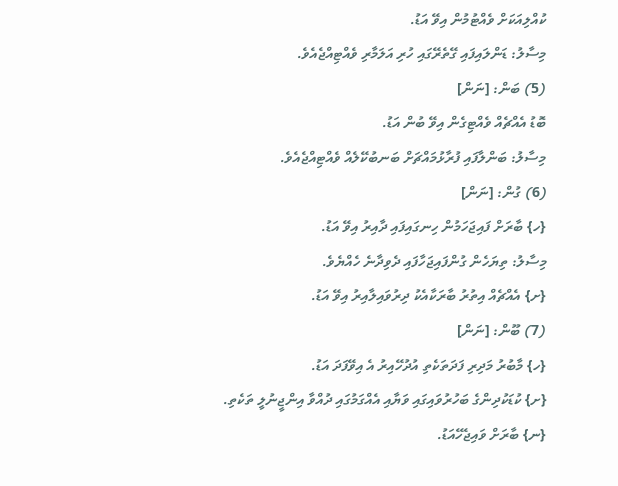ކުއްލިއަކަށް ވެއްޓުމުން އިވޭ އަޑު.
މިސާލު: ޑަންލައިފައި ގޭތެރޭގައި ހުރި އަލަމާރި ވެއްޓިއްޖެއެވެ.
(5) ބަން: [ނަން]
ބޮޑު އެއްޗެއް ވެއްޓިގެން އިވޭ ބުން އަޑު.
މިސާލު: ބަންލާފައި ފުރާޅުމައްޗަށް ބަނބުކޭލެއް ވެއްޓިއްޖެއެވެ.
(6) ގުން: [ނަން]
{ހ} ބާރަށް ފައިޖަހަމުން ހިނގައިފައި ދާއިރު އިވޭ އަޑު.
މިސާލު: ތިޔަހެން ގުންފައިޖަހާފައި ދެވިދާނެ ހެއްޔެވެ.
{ށ} އެއްޗެއް އިތުރު ބާރަކާއެކު ދިރުވައިލާއިރު އިވޭ އަޑު.
(7) ބޫން: [ނަން]
{ހ} މާބުރު މަދިރި ފަދަތަކެތި އުދުހޭއިރު އެ އިވޭފަދަ އަޑު.
{ށ} ކުޑަކުދިންގެ ބަހުރުވައިގައި ވަޔާއި އެއްގަމުގައި ދުއްވާ އިންޖީނުލީ ތަކެތި.
{ނ} ބާރަށް ވައިޖެހޭއަޑު.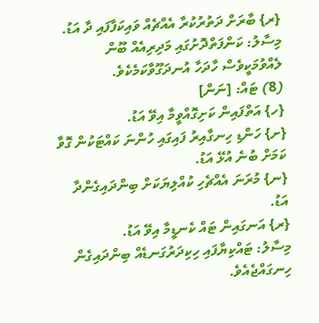{ރ} ބާރަށް ދަތުރުކުރާ އެއްޗެއް ވައިކަފާފައި ދާ އަޑު.
މިސާލު: ކަންފަތްދޮށުގައި މަދިރިއެއް ބޫން ލެއްވުމަކީވެސް ހާދަހާ އުނދަގޫވާކަމެކެވެ.
(8) ޓައް: [ނަން]
{ހ} އަތްފައިން ކަށިގޮއްވީމާ އިވޭ އަޑު.
{ށ} ހަންޑި ހިނގާއިރު ފައިގައި ހުންނަ ކައްޓަކުން ގޮވާ ކަމަށް ބުނެ އުޅޭ އަޑު.
{ނ} މުރަނަ އެއްޗެހި ކުއްލިޔަކަށް ބިންދައިގެންދާ އަޑު.
{ރ} އަނގައިން ޓައް ކެނޑީމާ އިވޭ އަޑު.
މިސާލު: ޓައްކިޔާފައި ހިކިދަރުގަނޑެއް ބިންދައިގެން ހިނގައްޖެއެވެ.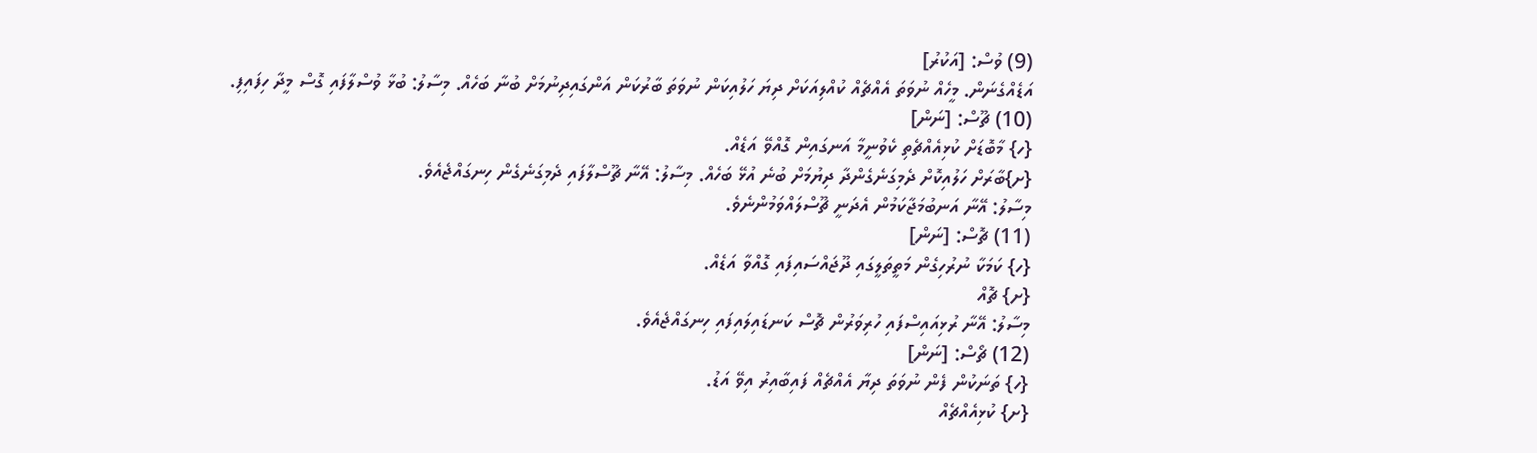(9) ވުސް: [އަކުރު]
އަޑެއްގެނަން. މީހެއް ނުވަތަ އެއްޗެއް ކުއްލިއަކަށް ދިޔަ ހަލުއިކަން ނުވަތަ ބާރުކަން އަންގައިދިނުމަށް ބުނާ ބަހެއް. މިސާލު: ބުޅާ ވުސްލާފައި ގޮސް މީދާ ހިފައިފި.
(10) ޗޫސް: [ނަން]
{ހ} މާބޮޑަށް ކުޅިއެއްޗެތި ކެވުނީމާ އަނގައިން ގޮއްވޭ އަޑެއް.
{ށ}ބާރަށް ހަލުއިކޮށް ދެމިގަނެގެންދާ ދިޔުމަށް ބުނެ އުޅޭ ބަހެއް. މިސާލު: އޭނާ ޗޫސްލާފައި ދެމިގަނެގެން ހިނގައްޖެއެވެ.
މިސާލު: އޭނާ އަނބުމަޖާކަމުން އެދަނީ ޗޫސްލައްވަމުންނެވެ.
(11) ޗޮސް: [ނަން]
{ހ} ކަމަކާ ނުރުހިގެން މަތީތަލީގައި ދޫޖައްސައިފައި ގޮއްވާ އަޑެއް.
{ށ} ޗޮއް
މިސާލު: އޭނާ ރުޅިއައިސްފައި ހުރިވަރުން ޗޮސް ކަނޑައިލައިފައި ހިނގައްޖެއެވެ.
(12) ޗޯސް: [ނަން]
{ހ} ތަނަކުން ފެން ނުވަތަ ދިޔާ އެއްޗެއް ފައިބާއިރު އިވޭ އަޑު.
{ށ} ކުޅިއެއްޗެއް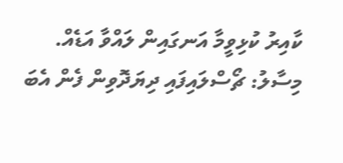ކާއިރު ކުޅިވީމާ އަނގައިން ލައްވާ އަޑެއް.
މިސާލު: ޗޯސްލައިފައި ދިޔަދޮވިން ފެން އެބަ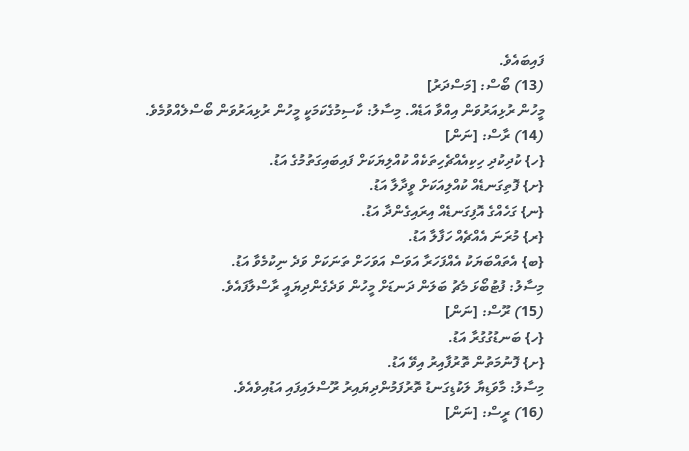ފައިބައެވެ.
(13) ބޯސް: [މަސްދަރު]
މީހުން ރުޅިއަރުވަން އިއްވާ އަޑެއް. މިސާލު: ކާސިމުގެކަމަކީ މީހުން ރުޅިއަރުވަން ބޯސްލެއްވުމެވެ.
(14) ރާސް: [ނަން]
{ހ} ކުދިކުދި ހިކިއެއްޗެހިތަކެއް ކުއްލިޔަކަށް ފައިބައިގަތުމުގެ އަޑު.
{ށ} ފޮތިގަނޑެއް ކުއްލިއަކަށް ވީދާލާ އަޑު.
{ނ} ގަހެއްގެ އޮފިގަނޑެއް އިރައިގެންދާ އަޑު.
{ރ} މުރަނަ އެއްޗެއް ހަފާލާ އަޑު.
{ބ} އެތައްބަޔަކު އެއްފަހަރާ އަވަސް އަވަހަށް ތަނަކަށް ވަދެ ނިކުމެވާ އަޑު.
މިސާލު: ފުޓުބޯޅަ މެޗު ބަލަން ދަނޑަށް މީހުން ވަދެގެންދިޔައީ ރާސްލާފައެވެ.
(15) ރޫސް: [ނަން]
{ހ} ބަނޑުގުގުރާ އަޑު.
{ށ} ފޮނުމަތުން ތޮރުފާއިރު އިވޭ އަޑު.
މިސާލު: މާވަޑިޔާ ލަކުޑިގަނޑު ތޮރުފަމުންދިޔައިރު ރޫސްލައިފައި އަޑުއިވެއެވެ.
(16) ރީސް: [ނަން]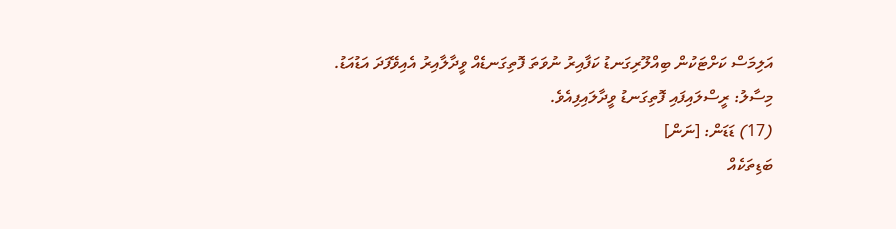އަލިމަސް ކަށްޓަކުން ބިއްލޫރިގަނޑު ކަފާއިރު ނުވަތަ ފޮތިގަނޑެއް ވީދާލާއިރު އެއިވޭފަދަ އަޑުއަޑު.
މިސާލު: ރީސްލައިފައި ފޮތިގަނޑު ވީދާލައިފިއެވެ.
(17) ޑަޑަން: [ނަން]
ބަޑިތަކެއް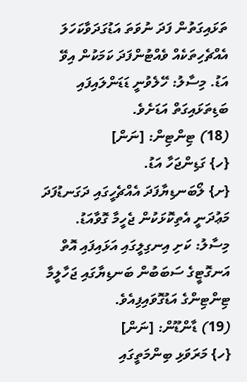ތަޅައިގަތުން ފަދަ ނުވަތަ އަޑުގަދަވާކަހަލަ އެއްޗެހިތަކެއް ވެއްޓުންފަދަ ކަމަކުން އިވޭ އަޑު. މިސާލު: ހޭލެވުނީ ޑަޑަންލައިފައި ބަޑިތަޅައިގަތް އަޑަށެވެ.
(18) ޓިންޓިން: [ނަން]
{ހ} ގަޑިންޖަހާ އަޑު.
{ށ} ލޯބަނޑިޔާފަދަ އެއްޗެހީގައި ދަގަނޑުފަދަ މަޢުދަނީ އެތިކޮޅަކުން ޖެހީމާ ގޮވާއަޑު.
މިސާލު: ކަށި އިނގިލީގައި އަޅައިފައި އޮތް އަނގޮޓީގެ ސަބަބުން ބަނޑިޔާގައި ޖަހާލީމާ ޓިންޓިންގެ އަޑުގޮވައިފިއެވެ.
(19) ޑާންޑޫން: [ނަން]
{ހ} މަރަވަޅި ބިންމަތީގައި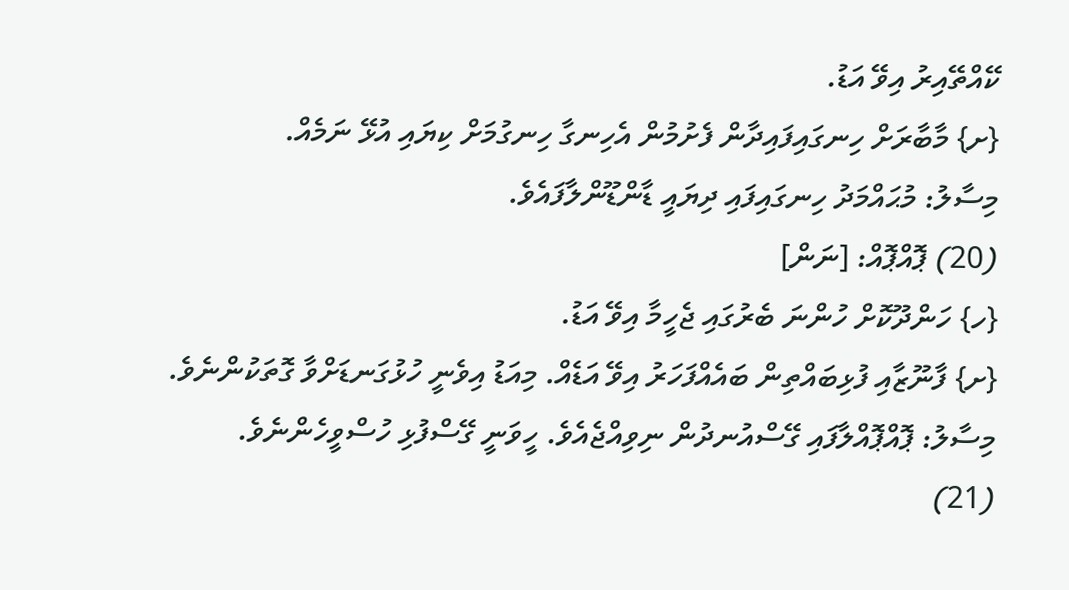ކޭއްތޭއިރު އިވޭ އަޑު.
{ށ} މާބާރަށް ހިނގައިފައިދާން ފެށުމުން އެހިނގާ ހިނގުމަށް ކިޔައި އުޅޭ ނަމެއް.
މިސާލު: މުޙައްމަދު ހިނގައިފައި ދިޔައީ ޑާންޑޫންލާފައެވެ.
(20) ޕޮއްޕޮއް: [ނަން]
{ހ} ހަންދޫކޮށް ހުންނަ ބެރުގައި ޖެހީމާ އިވޭ އަޑު.
{ށ} ފާނޫޒާއި ފުޅިބައްތިން ބައެއްފަހަރު އިވޭ އަޑެއް. މިއަޑު އިވެނީ ހުޅުގަނޑަށްވާ ގޮތަކުންނެވެ.
މިސާލު: ޕޮއްޕޮއްލާފައި ގޭސްއުނދުން ނިވިއްޖެއެވެ. ހީވަނީ ގޭސްފުޅި ހުސްވީހެންނެވެ.
(21)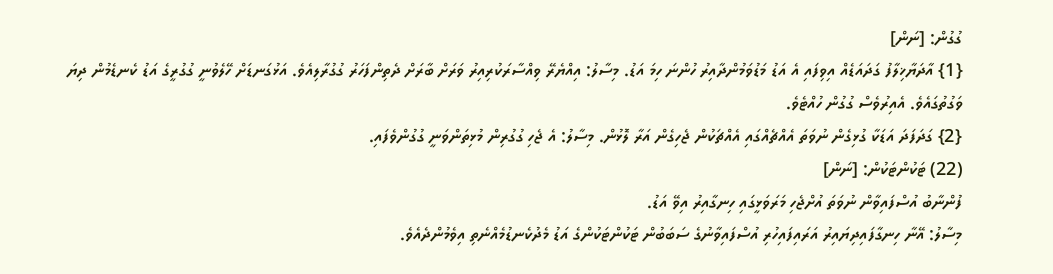ގުގުން: [ނަން]
{1} އާދަޔާޚިލާފު ގަދައަޑެއް އިވިފައި އެ އަޑު މަޑުވަމުންދާއިރު ހުންނަ ހިމަ އަޑު. މިސާލު: އިއްޔެރޭ ވިއްސާރަކުރިއިރު ވަރަށް ބާރަށް ދެތިންފަހަރު ގުގުރާލިއެވެ. އަޅުގަނޑަށް ހޭލެވުނީ ގުގުރީގެ އަޑު ކެނޑެމުން ދިޔަ ވަގުތުގައެވެ. އެއިރުވެސް ގުގުން ހުއްޓެވެ.
{2} ގަދަފަދަ އަޑަކާ ގުޅިގެން ނުވަތަ އެއްޗެއްގައި އެއްޗަކުން ޖެހިގެން އަރާ ލޮޅުން. މިސާލު: އެ ޖެހި ގުގުރިން މުޅިތަންވަނީ ގުގުންވެފައި.
(22) ޓަކުންޓަކުން: [ނަން]
ފުންނާބު އުސްފައިވާން ނުވަތަ އުށްޖެހި މަރަވަޅީގައި ހިނގާއިރު އިވޭ އަޑު.
މިސާލު: އޭނާ ހިނގާފައިދިޔައިރު އަރައިފައިހުރި އުސްފައިވާނުގެ ސަބަބުން ޓަކުންޓަކުންގެ އަޑު މެދުކެނޑުމެއްނެތި އިވެމުންދެއެވެ.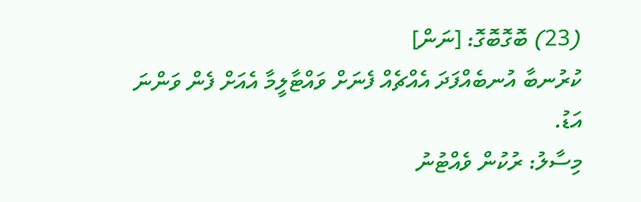(23) ބޮގޮބޮގޮ: [ނަން]
ކުރުނބާ އުނބެއްފަދަ އެއްޗެއް ފެނަށް ވައްޓާލީމާ އެއަށް ފެން ވަންނަ އަޑު.
މިސާލު: ރުކުން ވެއްޓުނު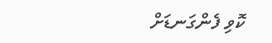ކޮވި ފެންގަނޑަށް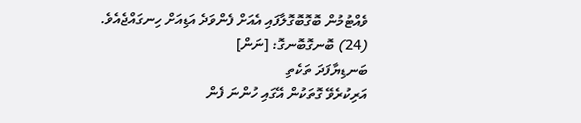ވެއްޓުމުން ބޮގޮބޮގޮލާފައި އެއަށް ފެންވަދެ އަޑިއަށް ހިނގައްޖެއެވެ.
(24) ބޮނގޮބޮނގޮ: [ނަން]
ބަނޑިޔާފަދަ ތަކެތި
އަރިކުރެވޭ ގޮތަކުން އޭގައި ހުންނަ ފެން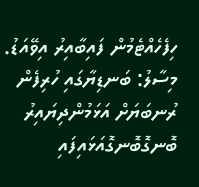ހިފެހެއްޓެމުން ފައިބާއިރު އިވޭއަޑު. މިސާލު: ބަނޑިޔާގައި ހުރިފެން ރުނބަޔަށް އަޅަމުންދިޔައިރު ބޮނގޮބޮނގޮއަޅައިފައި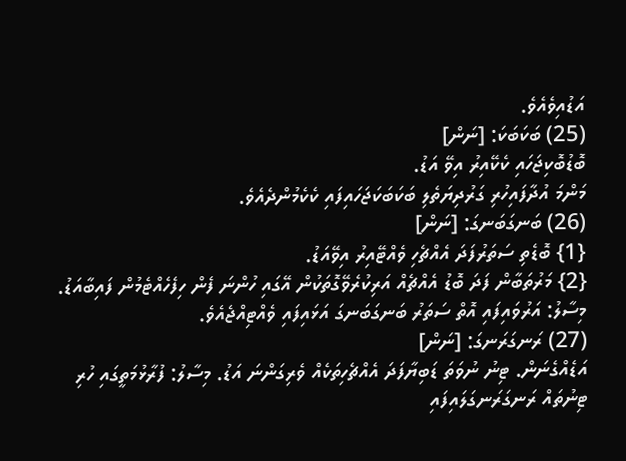އަޑުއިވެއެވެ.
(25) ބަކަބަކަ: [ނަން]
ބޮޑުބޮކިޖަހައި ކެކޭއިރު އިވޭ އަޑު.
މަންމަ އުދާފައިހުރި ގަރުދިޔަތެލި ބަކަބަކަޖަހައިފައި ކެކެމުންދެއެވެ.
(26) ބަނގަބަނގަ: [ނަން]
{1} ބޮޑެތި ސަތަރުފަދަ އެއްޗެހި ވެއްޓޭއިރު އިވޭއަޑު.
{2} މަރުތަބާން ފަދަ ބޮޑު އެއްޗެއް އަރިކުރެވޭގޮތަކުން އޭގައި ހުންނަ ފެން ހިފެހެއްޓެމުން ފައިބާއަޑު. މިސާލު: އަރުވައިފައި އޮތް ސަތަރު ބަނގަބަނގަ އަޅައިފައި ވެއްޓިއްޖެއެވެ.
(27) ރަނގަރަނގަ: [ނަން]
އަޑެއްގެނަން. ޓިނު ނުވަތަ ޑަބިޔާފަދަ އެއްޗެހިތަކެއް ވެރިގަންނަ އަޑު. މިސާލު: ފުރާޅުމަތީގައި ހުރި ޓިނުތައް ރަނގަރަނގަލައިފައި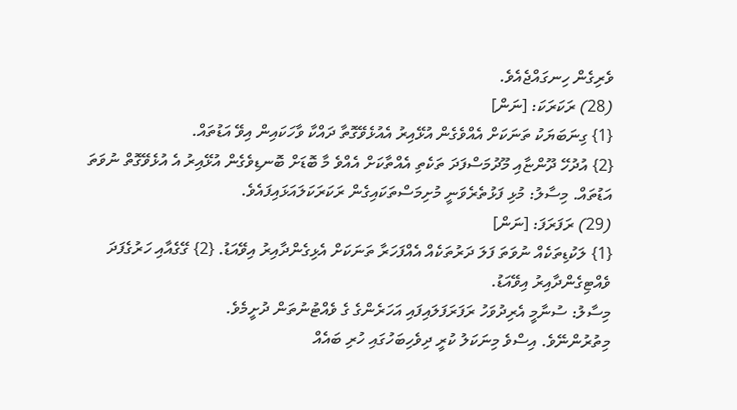ވެރިގެން ހިނގައްޖެއެވެ.
(28) ރަކަރަކަ: [ނަން]
{1} ގިނަބަޔަކު ތަނަކަށް އެއްވެގެން އުޅޭއިރު އެއުޅެވޭގޮތާ ދައްކާ ވާހަކައިން އިވޭ އަޑުތައް.
{2} އުދުހޭ ދޫންޏާއި މޫދުމަސްފަދަ ތަކެތި އެއްތާކަށް އެއްވެ މާ ބޮޑަށް ބޮނޑިވެގެން އުޅޭއިރު އެ އުޅެވޭގޮތް ނުވަތަ އަޑުތައް. މިސާލު: މުޅި ފަޅުތެރެވަނީ މުށިމަސްތަކައިގެން ރަކަރަކަލައަޅައިފައެވެ.
(29) ރަފަރަފަ: [ނަން]
{1} ލަކުޑިތަކެއް ނުވަތަ ފަލަ ދަރުތަކެއް އެއްފަހަރާ ތަނަކަށް އެޅިގެންދާއިރު އިވޭއަޑު. {2} ގޭގެއާއި ހަރުގެފަދަ ވެއްޓިގެންދާއިރު އިވޭއަޑު.
މިސާލު: ސުނާމީ އެރިދުވަހު ރަފަރަފަލައިފައި އަހަރެންގެ ގެ ވެއްޓުނުތަން ދުށީމެވެ.
މިތުރުންނޭވެ. އިސްވެ މިނަކަލު ކުރީ ދިވެހިބަހުގައި ހުރި ބައެއް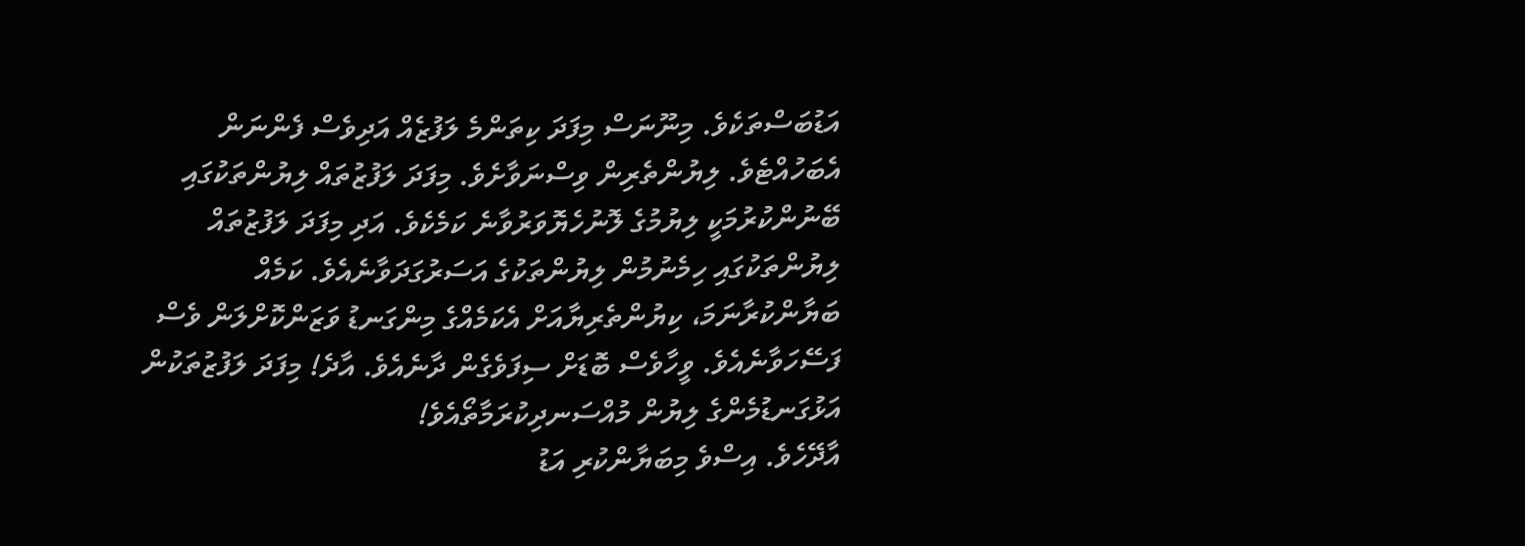އަޑުބަސްތަކެވެ. މިނޫނަސް މިފަދަ ކިތަންމެ ލަފުޒެއް އަދިވެސް ފެންނަން އެބަހުއްޓެވެ. ލިޔުންތެރިން ވިސްނަވާށެވެ. މިފަދަ ލަފުޒުތައް ލިޔުންތަކުގައި ބޭނުންކުރުމަކީ ލިޔުމުގެ ލޮނުހެޔޮވަރުވާނެ ކަމެކެވެ. އަދި މިފަދަ ލަފުޒުތައް ލިޔުންތަކުގައި ހިމެނުމުން ލިޔުންތަކުގެ އަސަރުގަދަވާނެއެވެ. ކަމެއް ބަޔާންކުރާނަމަ، ކިޔުންތެރިޔާއަށް އެކަމެއްގެ މިންގަނޑު ވަޒަންކޮށްލަން ވެސް ފަސޭހަވާނެއެވެ. ވީހާވެސް ބޮޑަށް ސިފަވެގެން ދާނެއެވެ. އާދެ! މިފަދަ ލަފުޒުތަކުން އަޅުގަނޑުމެންގެ ލިޔުން މުއްސަނދިކުރަމާތޯއެވެ!
އާދޭހެވެ. އިސްވެ މިބަޔާންކުރި އަޑު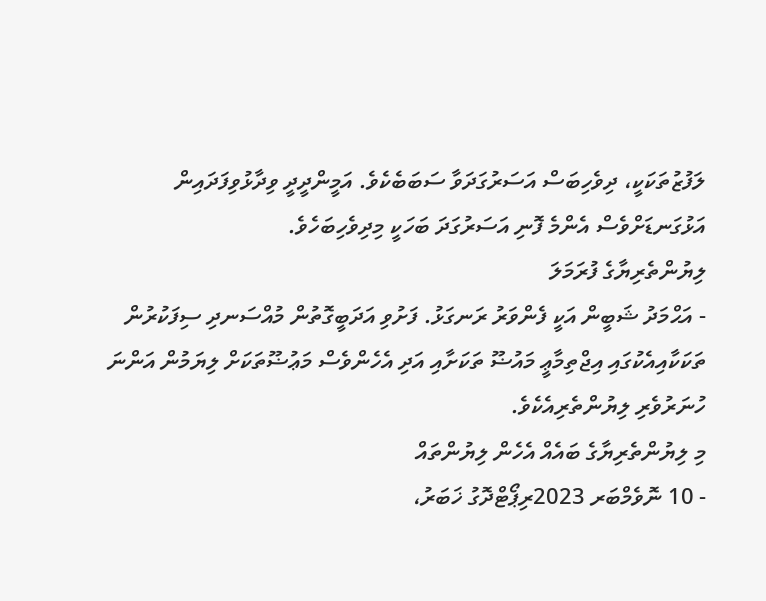ލަފުޒުތަކަކީ، ދިވެހިބަސް އަސަރުގަދަވާ ސަބަބެކެވެ. އަމީންދީދީ ވިދާޅުވިފަދައިން އަޅުގަނޑަށްވެސް އެންމެ ފޮނި އަސަރުގަދަ ބަހަކީ މިދިވެހިބަހެވެ.
ލިޔުންތެރިޔާގެ ފުރަމަލަ
- އަޙްމަދު ޝަބީން އަކީ ފެންވަރު ރަނގަޅު. ފަށުވި އަދަބީގޮތުން މުއްސަނދި ސިފަކުރުން ތަކަކާއިއެކުގައި އިޖްތިމާޢީ މައުޟޫ ތަކަށާއި އަދި އެހެންވެސް މަޢުޟޫތަކަށް ލިޔަމުން އަންނަ ހުނަރުވެރި ލިޔުންތެރިއެކެވެ.
މި ލިޔުންތެރިޔާގެ ބައެއް އެހެން ލިޔުންތައް
- 10 ނޮވެމްބަރ 2023ރިޕޯޓްދޮގު ޚަބަރު،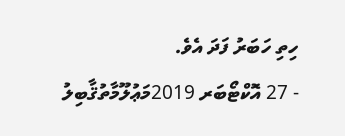ހިތި ހަބަރު ފަދަ އެވެ.
- 27 އޮކްޓޯބަރ 2019މަޢުލޫމާތުޤާބިލު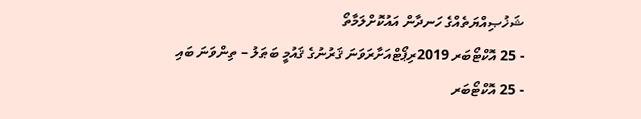ޝަޚުޞިއްޔަތެއްގެ ހަނދާން އައުކޮށްލަމާތޯ
- 25 އޮކްޓޯބަރ 2019ރިޕޯޓްއަށާރަވަނަ ޤަރުނުގެ ޤައުމީ ބަޠަލު – ތިންވަނަ ބައި
- 25 އޮކްޓޯބަރ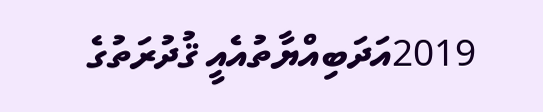2019އަދަބިއްޔާތުއެއީ ޤުދުރަތުގެ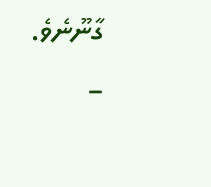ގާނޫނެވެ. –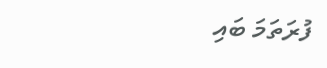ފުރަތަމަ ބައި